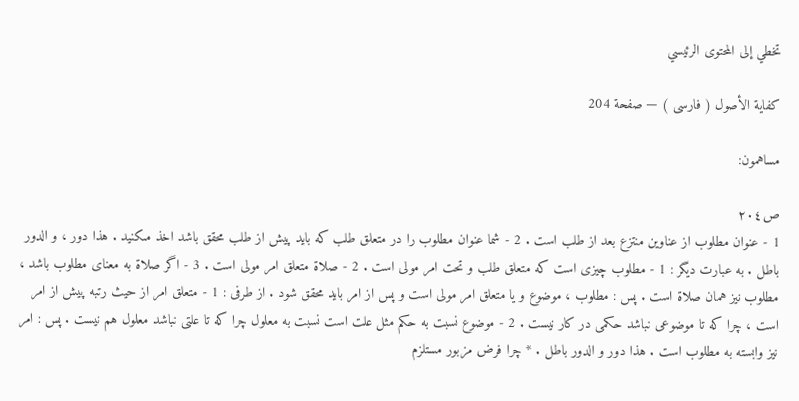تخطي إلى المحتوى الرئيسي

كفاية الأصول ( فارسى ) — صفحة 204

مساهمون:

ص٢٠٤
1 - عنوان مطلوب از عناوين منتزع بعد از طلب است . 2 - شما عنوان مطلوب را در متعلق طلب كه بايد پيش از طلب محقق باشد اخذ مىكنيد . هذا دور ، و الدور باطل . به عبارت ديگر : 1 - مطلوب چيزى است كه متعلق طلب و تحت امر مولى است . 2 - صلاة متعلق امر مولى است . 3 - اگر صلاة به معناى مطلوب باشد ، مطلوب نيز همان صلاة است . پس : مطلوب ، موضوع و يا متعلق امر مولى است و پس از امر بايد محقق شود . از طرفى : 1 - متعلق امر از حيث رتبه پيش از امر است ، چرا كه تا موضوعى نباشد حكمى در كار نيست . 2 - موضوع نسبت به حكم مثل علت است نسبت به معلول چرا كه تا علتى نباشد معلول هم نيست . پس : امر نيز وابسته به مطلوب است . هذا دور و الدور باطل . * چرا فرض مزبور مستلزم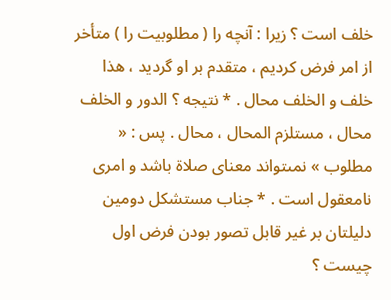خلف است ؟ زيرا : آنچه را ( مطلوبيت را ) متأخر از امر فرض كرديم ، متقدم بر او گرديد ، هذا خلف و الخلف محال . * نتيجه ؟ الدور و الخلف محال ، مستلزم المحال ، محال . پس : « مطلوب » نمىتواند معناى صلاة باشد و امرى نامعقول است . * جناب مستشكل دومين دليلتان بر غير قابل تصور بودن فرض اول چيست ؟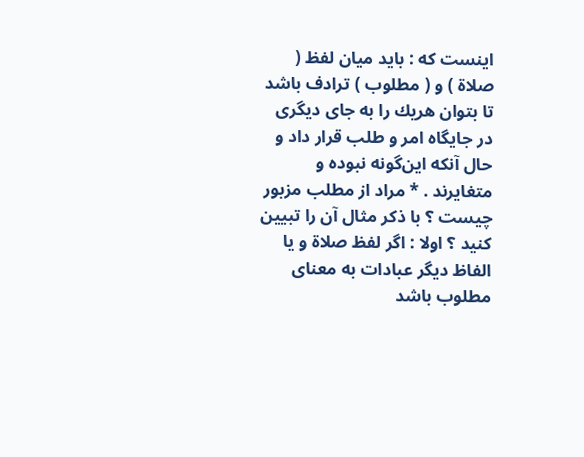اينست كه : بايد ميان لفظ ( صلاة ) و ( مطلوب ) ترادف باشد تا بتوان هريك را به جاى ديگرى در جايگاه امر و طلب قرار داد و حال آنكه اين‌گونه نبوده و متغايرند . * مراد از مطلب مزبور چيست ؟ با ذكر مثال آن را تبيين كنيد ؟ اولا : اگر لفظ صلاة و يا الفاظ ديگر عبادات به معناى مطلوب باشد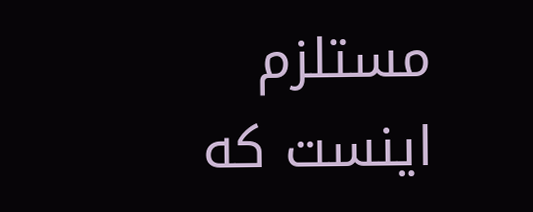مستلزم اينست كه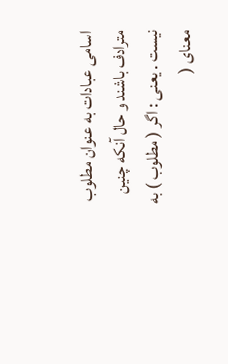اسامى عبادات به عنوان مطلوب مترادف باشند و حال آنكه چنين نيست . يعنى : اگر ( مطلوب ) به معناى (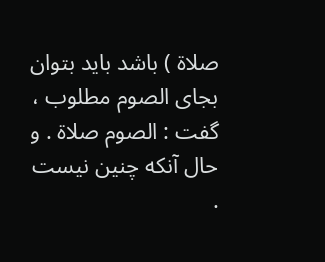صلاة ) باشد بايد بتوان بجاى الصوم مطلوب ، گفت : الصوم صلاة . و حال آنكه چنين نيست .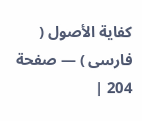كفاية الأصول ( فارسى ) — صفحة 204 |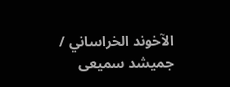الآخوند الخراساني / جميشد سميعى